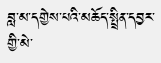བླ་མ་དགྱེས་པའི་མཆོད་སྤྲིན་དབྱར་གྱི་མེ་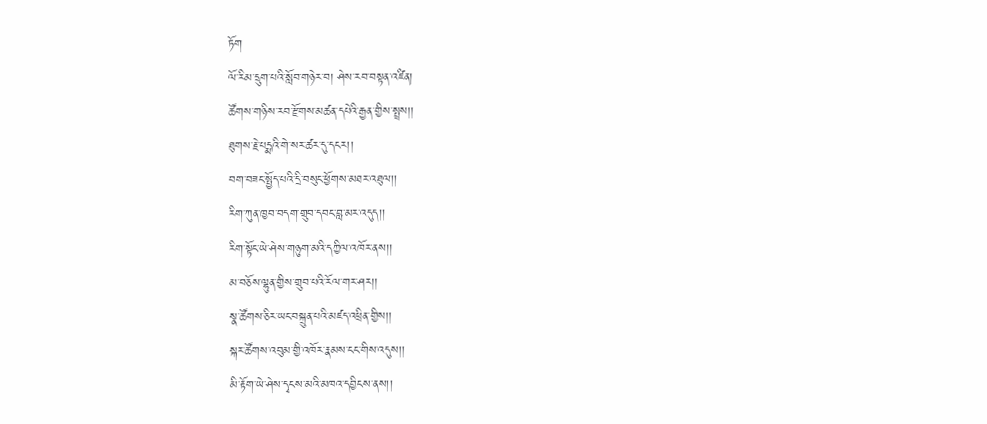ཏོག
ལོ་རིམ་དྲུག་པའི་སློབ་གཉེར་བ། ཤེས་རབ་བསྟན་འཛིན།
ཚོགས་གཉིས་རབ་རྫོགས་མཚན་དཔེའི་རྒྱན་གྱིས་སྤྲས།།
ཐུགས་རྗེ་པདྨའི་གེ་སར་ཚར་དུ་དངར།།
བག་བཟང་སྤྱོད་པའི་དྲི་བསུང་ཕྱོགས་མཐར་འཐུལ།།
རིག་ཀུན་ཁྱབ་བདག་གྲུབ་དབང་བླ་མར་འདུད།།
རིག་སྟོང་ཡེ་ཤེས་གཉུག་མའི་དཀྱིལ་འཁོར་ནས།།
མ་བཅོས་ལྷུན་གྱིས་གྲུབ་པའི་རོལ་གར་ཤར།།
སྣ་ཚོགས་ཅིར་ཡང་བསྐྲུན་པའི་མཛད་འཕྲིན་གྱིས།།
སྐར་ཚོགས་འབུམ་གྱི་འཁོར་རྣམས་ངང་གིས་འདུས།།
མི་རྟོག་ཡེ་ཤེས་དྭངས་མའི་མཁའ་དབྱིངས་ནས།།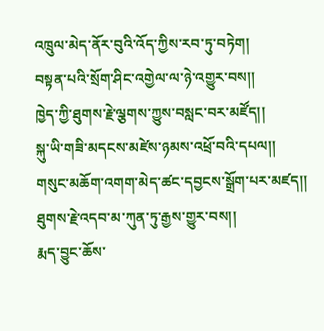འཁྲུལ་མེད་ནོར་བུའི་འོད་ཀྱིས་རབ་ཏུ་བཏེག།
བསྟན་པའི་སྲོག་ཤིང་འགྱེལ་ལ་ཉེ་འགྱུར་བས།།
ཁྱེད་ཀྱི་ཐུགས་རྗེ་ལྕགས་ཀྱུས་བསླང་བར་མཛོད།།
སྐུ་ཡི་གཟི་མདངས་མཛེས་ཉམས་འཕྲོ་བའི་དཔལ།།
གསུང་མཆོག་འགག་མེད་ཚང་དབྱངས་སྒྲོག་པར་མཛད།།
ཐུགས་རྗེ་འདབ་མ་ཀུན་ཏུ་རྒྱས་གྱུར་བས།།
རྨད་བྱུང་ཆོས་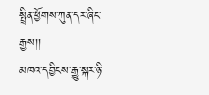སྤྲིན་ཕྱོགས་ཀུན་དར་ཞིང་རྒྱས།།
མཁའ་དབྱིངས་རྒྱུ་སྐར་ཉི་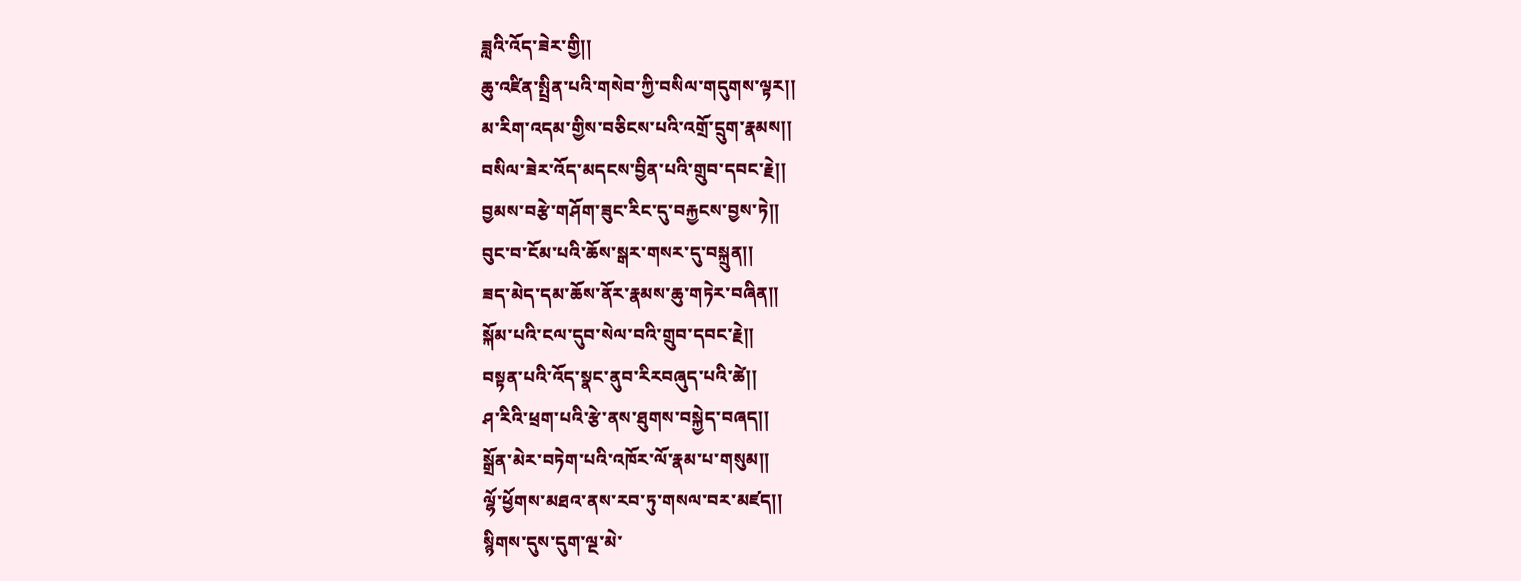ཟླའི་འོད་ཟེར་གྱི།།
ཆུ་འཛིན་སྤྲིན་པའི་གསེབ་ཀྱི་བསིལ་གདུགས་ལྟར།།
མ་རིག་འདམ་གྱིས་བཅིངས་པའི་འགྲོ་དྲུག་རྣམས།།
བསིལ་ཟེར་འོད་མདངས་བྱིན་པའི་གྲུབ་དབང་རྗེ།།
བྱམས་བརྩེ་གཤོག་ཟུང་རིང་དུ་བརྐྱངས་བྱས་ཏེ།།
བུང་བ་ངོམ་པའི་ཆོས་སྒར་གསར་དུ་བསྐྲུན།།
ཟད་མེད་དམ་ཆོས་ནོར་རྣམས་ཆུ་གཏེར་བཞིན།།
སྐོམ་པའི་ངལ་དུབ་སེལ་བའི་གྲུབ་དབང་རྗེ།།
བསྟན་པའི་འོད་སྣང་ནུབ་རིརབཞུད་པའི་ཚེ།།
ཤ་རིའི་ཕྲག་པའི་རྩེ་ནས་ཐུགས་བསྐྱེད་བཞད།།
སྒྲོན་མེར་བཏེག་པའི་འཁོར་ལོ་རྣམ་པ་གསུམ།།
ལྷོ་ཕྱོགས་མཐའ་ནས་རབ་ཏུ་གསལ་བར་མཛད།།
སྙིགས་དུས་དུག་ལྔ་མེ་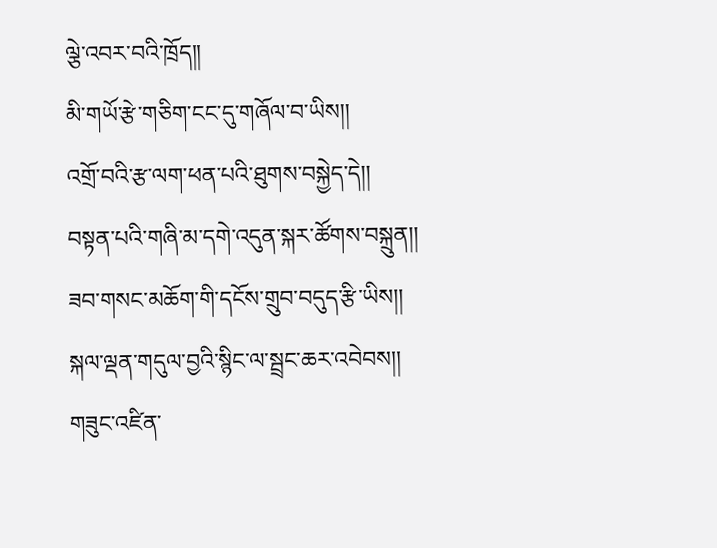ལྕེ་འབར་བའི་ཁྲོད།།
མི་གཡོ་རྩེ་གཅིག་ངང་དུ་གཞོལ་བ་ཡིས།།
འགྲོ་བའི་རྩ་ལག་ཕན་པའི་ཐུགས་བསྐྱེད་དེ།།
བསྟན་པའི་གཞི་མ་དགེ་འདུན་སྐར་ཚོགས་བསྐྲུན།།
ཟབ་གསང་མཆོག་གི་དངོས་གྲུབ་བདུད་རྩི་ཡིས།།
སྐལ་ལྡན་གདུལ་བྱའི་སྙིང་ལ་སྦྲང་ཆར་འབེབས།།
གཟུང་འཛིན་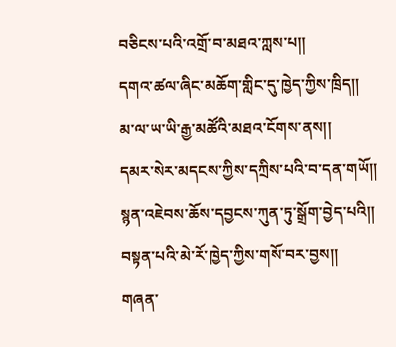བཅིངས་པའི་འགྲོ་བ་མཐའ་ཀླས་པ།།
དགའ་ཚལ་ཞིང་མཆོག་གླིང་དུ་ཁྱེད་ཀྱིས་ཁྲིད།།
མ་ལ་ཡ་ཡི་རྒྱ་མཚོའི་མཐའ་ངོགས་ནས།།
དམར་སེར་མདངས་ཀྱིས་དཀྲིས་པའི་བ་དན་གཡོ།།
སྙན་འཇེབས་ཆོས་དབྱངས་ཀུན་ཏུ་སྒྲོག་བྱེད་པའི།།
བསྟན་པའི་མེ་རོ་ཁྱེད་ཀྱིས་གསོ་བར་བྱས།།
གཞན་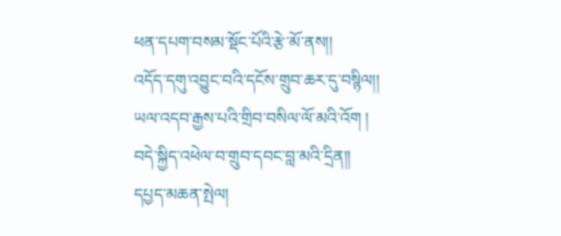ཕན་དཔག་བསམ་སྡོང་པོའི་རྩེ་མོ་ནས།།
འདོད་དགུ་འབྱུང་བའི་དངོས་གྲུབ་ཆར་དུ་བསྙིལ།།
ཡལ་འདབ་རྒྱས་པའི་གྲིབ་བསིལ་ལོ་མའི་འོག །
བདེ་སྐྱིད་འཕེལ་བ་གྲུབ་དབང་བླ་མའི་དྲིན།།
དཔྱད་མཆན་སྤེལ།